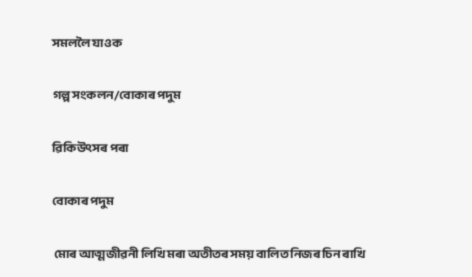সমললৈ যাওক

গল্প সংকলন/বোকাৰ পদুম

ৱিকিউৎসৰ পৰা

বোকাৰ পদুম

 মোৰ আত্মজীৱনী লিখি মৰা অতীতৰ সময় বালিত নিজৰ চিন ৰাখি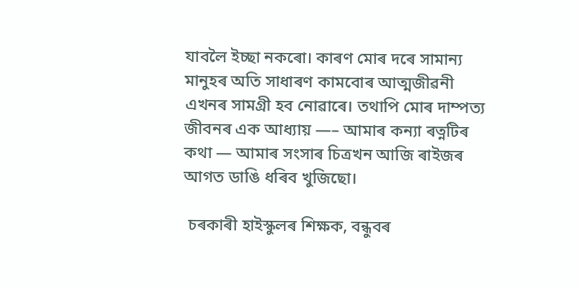যাবলৈ ইচ্ছা নকৰো। কাৰণ মোৰ দৰে সামান্য মানুহৰ অতি সাধাৰণ কামবোৰ আত্মজীৱনী এখনৰ সামগ্ৰী হব নোৱাৰে। তথাপি মোৰ দাম্পত্য জীবনৰ এক আধ্যায় —– আমাৰ কন্যা ৰত্নটিৰ কথা — আমাৰ সংসাৰ চিত্ৰখন আজি ৰাইজৰ আগত ডাঙি ধৰিব খুজিছো।

 চৰকাৰী হাইস্কুলৰ শিক্ষক, বন্ধুবৰ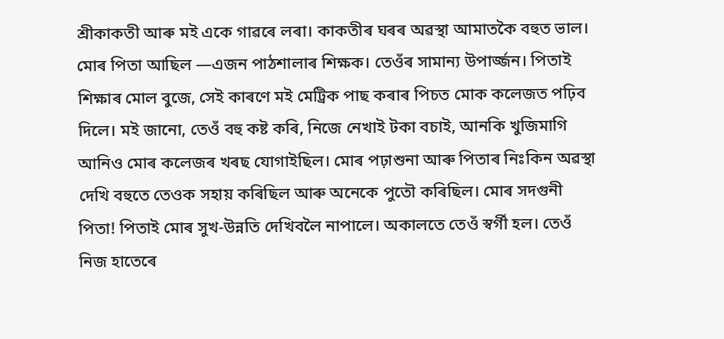শ্ৰীকাকতী আৰু মই একে গাৱৰে লৰা। কাকতীৰ ঘৰৰ অৱস্থা আমাতকৈ বহুত ভাল। মোৰ পিতা আছিল —এজন পাঠশালাৰ শিক্ষক। তেওঁৰ সামান্য উপাৰ্জ্জন। পিতাই শিক্ষাৰ মোল বুজে, সেই কাৰণে মই মেট্ৰিক পাছ কৰাৰ পিচত মোক কলেজত পঢ়িব দিলে। মই জানো, তেওঁ বহু কষ্ট কৰি, নিজে নেখাই টকা বচাই, আনকি খুজিমাগি আনিও মোৰ কলেজৰ খৰছ যোগাইছিল। মোৰ পঢ়াশুনা আৰু পিতাৰ নিঃকিন অৱস্থা দেখি বহুতে তেওক সহায় কৰিছিল আৰু অনেকে পুতৌ কৰিছিল। মোৰ সদগুনী পিতা! পিতাই মোৰ সুখ-উন্নতি দেখিবলৈ নাপালে। অকালতে তেওঁ স্বৰ্গী হল। তেওঁ নিজ হাতেৰে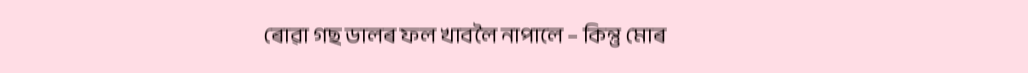ৰোৱা গছ ডালৰ ফল খাবলৈ নাপালে – কিন্তু মোৰ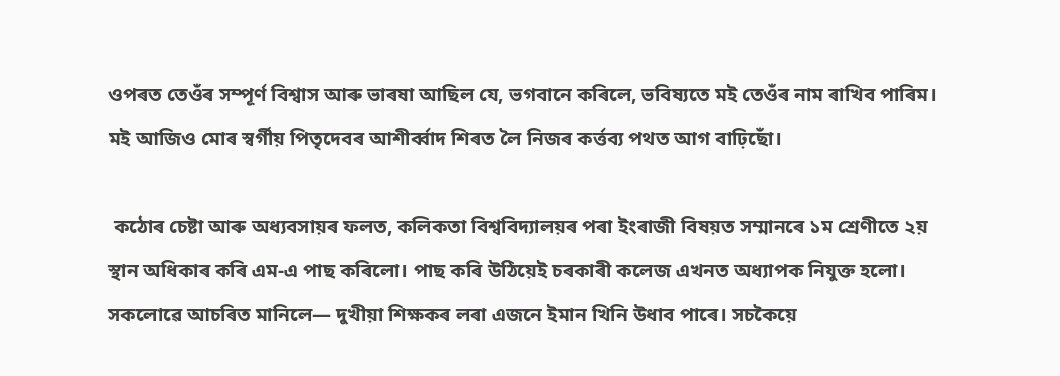ওপৰত তেওঁৰ সম্পূৰ্ণ বিশ্বাস আৰু ভাৰষা আছিল যে, ভগবানে কৰিলে, ভবিষ্যতে মই তেওঁৰ নাম ৰাখিব পাৰিম। মই আজিও মোৰ স্বৰ্গীয় পিতৃদেবৰ আশীৰ্ব্বাদ শিৰত লৈ নিজৰ কৰ্ত্তব্য পথত আগ বাঢ়িছোঁ।

 কঠোৰ চেষ্টা আৰু অধ্যবসায়ৰ ফলত, কলিকতা বিশ্ববিদ্যালয়ৰ পৰা ইংৰাজী বিষয়ত সম্মানৰে ১ম শ্ৰেণীতে ২য় স্থান অধিকাৰ কৰি এম-এ পাছ কৰিলো। পাছ কৰি উঠিয়েই চৰকাৰী কলেজ এখনত অধ্যাপক নিযুক্ত হলো। সকলোৱে আচৰিত মানিলে— দুখীয়া শিক্ষকৰ লৰা এজনে ইমান খিনি উধাব পাৰে। সচকৈয়ে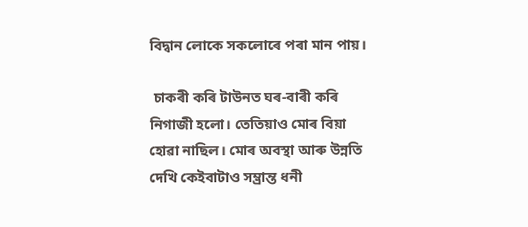বিদ্বান লোকে সকলোৰে পৰা মান পায়।

 চাকৰী কৰি টাউনত ঘৰ-বাৰী কৰি নিগাজী হলো। তেতিয়াও মোৰ বিয়া হোৱা নাছিল। মোৰ অবস্থা আৰু উন্নতি দেখি কেইবাটাও সম্ভ্ৰান্ত ধনী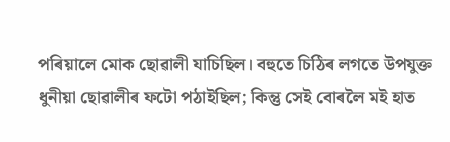পৰিয়ালে মোক ছোৱালী যাচিছিল। বহুতে চিঠিৰ লগতে উপযুক্ত ধুনীয়া ছোৱালীৰ ফটো পঠাইছিল; কিন্তু সেই বোৰলৈ মই হাত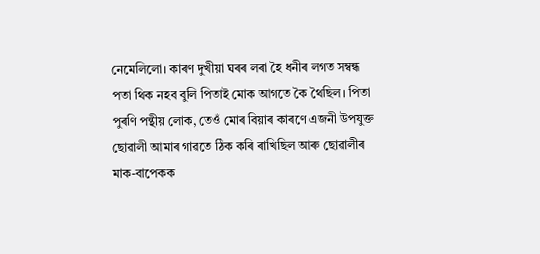নেমেলিলো। কাৰণ দুখীয়া ঘৰৰ লৰা হৈ ধনীৰ লগত সম্বন্ধ পতা থিক নহব বুলি পিতাই মোক আগতে কৈ থৈছিল। পিতা পুৰণি পন্থীয় লোক, তেওঁ মোৰ বিয়াৰ কাৰণে এজনী উপযুক্ত ছোৱালী আমাৰ গাৱতে ঠিক কৰি ৰাখিছিল আৰু ছোৱালীৰ মাক-বাপেকক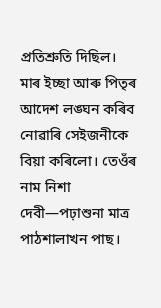প্ৰতিশ্ৰুতি দিছিল। মাৰ ইচ্ছা আৰু পিতৃৰ আদেশ লঙ্ঘন কৰিব নোৱাৰি সেইজনীকে বিয়া কৰিলো। তেওঁৰ নাম নিশা দেবী—পঢ়াশুনা মাত্ৰ পাঠশালাখন পাছ।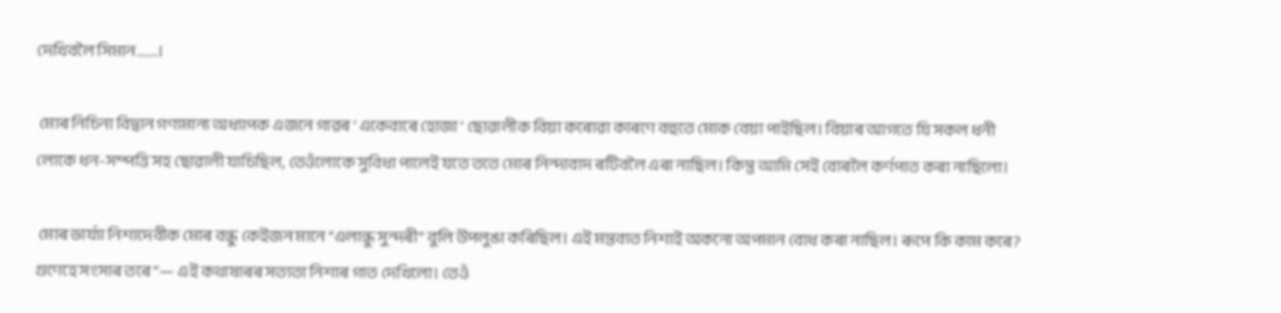দেখিবলৈ সিমান.......।

 মোৰ নিচিনা বিদ্বান গণ্যমান্য অধ্যাপক এজনে গাৱৰ ‘ একেবাৰে হোজা ’ ছোৱালীক বিয়া কৰোৱা কাৰণে বহুতে মোক বেয়া পাইছিল। বিয়াৰ আগতে যি সকল ধনী লোকে ধন-সম্পত্তি সহ ছোৱালী যাচিছিল, তেওঁলোকে সুবিধা পালেই যতে ততে মোৰ নিন্দাবাদ ৰটিবলৈ এৰা নাছিল। কিন্তু আমি সেই বোৰলৈ কৰ্ণপাত কৰা নাছিলো।

 মোৰ ভাৰ্য্যা নিশাদেবীক মোৰ বন্ধু কেইজন মানে “এলান্ধু সুন্দৰী” বুলি উপলুঙা কৰিছিল। এই মন্তব্যত নিশাই অকনো অপমান বোধ কৰা নাছিল। ৰূপে কি কাম কৰে? গুণেহে সংসাৰ তৰে ”— এই কথাষাৰৰ সত্যতা নিশাৰ গাত দেখিলো। তেওঁ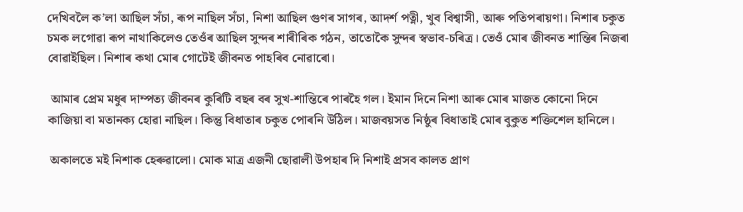দেখিবলৈ ক’লা আছিল সঁচা, ৰূপ নাছিল সঁচা, নিশা আছিল গুণৰ সাগৰ, আদৰ্শ পত্নী, খুব বিশ্বাসী, আৰু পতিপৰায়ণা। নিশাৰ চকুত চমক লগোৱা ৰূপ নাথাকিলেও তেওঁৰ আছিল সুন্দৰ শাৰীৰিক গঠন, তাতোকৈ সুন্দৰ স্বভাব-চৰিত্ৰ। তেওঁ মোৰ জীবনত শান্তিৰ নিজৰা বোৱাইছিল। নিশাৰ কথা মোৰ গোটেই জীবনত পাহৰিব নোৱাৰো।

 আমাৰ প্ৰেম মধুৰ দাম্পত্য জীবনৰ কুৰিটি বছৰ বৰ সুখ-শান্তিৰে পাৰহৈ গল। ইমান দিনে নিশা আৰু মোৰ মাজত কোনো দিনে কাজিয়া বা মতানক্য হোৱা নাছিল। কিন্তু বিধাতাৰ চকুত পোৰনি উঠিল। মাজবয়সত নিষ্ঠুৰ বিধাতাই মোৰ বুকুত শক্তিশেল হানিলে।

 অকালতে মই নিশাক হেৰুৱালো। মোক মাত্ৰ এজনী ছোৱালী উপহাৰ দি নিশাই প্ৰসব কালত প্ৰাণ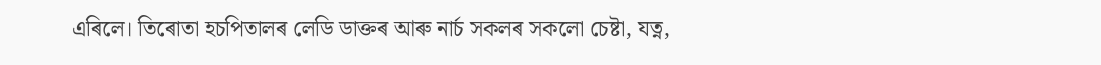এৰিলে। তিৰোতা হচপিতালৰ লেডি ডাক্তৰ আৰু নাৰ্চ সকলৰ সকলো চেষ্টা, যত্ন,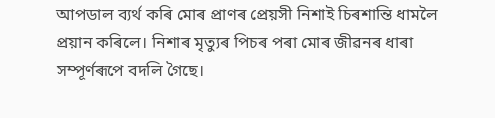আপডাল ব্যৰ্থ কৰি মোৰ প্ৰাণৰ প্ৰেয়সী নিশাই চিৰশান্তি ধামলৈ প্ৰয়ান কৰিলে। নিশাৰ মৃত্যুৰ পিচৰ পৰা মোৰ জীৱনৰ ধাৰা সম্পূৰ্ণৰূপে বদলি গৈছে।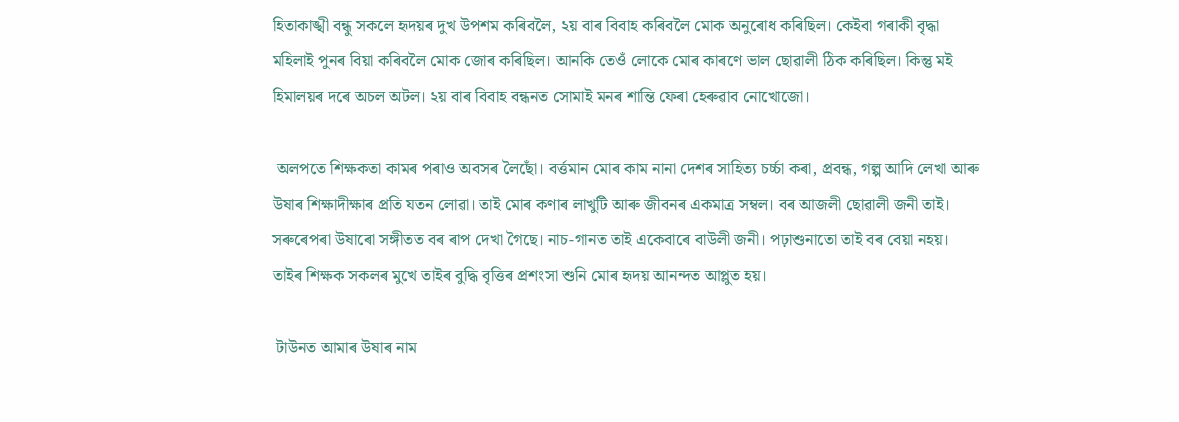হিতাকাঙ্খী বন্ধু সকলে হৃদয়ৰ দুখ উপশম কৰিবলৈ, ২য় বাৰ বিবাহ কৰিবলৈ মোক অনুৰোধ কৰিছিল। কেইবা গৰাকী বৃদ্ধা মহিলাই পুনৰ বিয়া কৰিবলৈ মোক জোৰ কৰিছিল। আনকি তেওঁ লোকে মোৰ কাৰণে ভাল ছোৱালী ঠিক কৰিছিল। কিন্তু মই হিমালয়ৰ দৰে অচল অটল। ২য় বাৰ বিবাহ বন্ধনত সোমাই মনৰ শান্তি ফেৰা হেৰুৱাব নোখোজো।

 অলপতে শিক্ষকতা কামৰ পৰাও অবসৰ লৈছোঁ। বৰ্ত্তমান মোৰ কাম নানা দেশৰ সাহিত্য চৰ্চ্চা কৰা, প্ৰবন্ধ, গল্প আদি লেখা আৰু উষাৰ শিক্ষাদীক্ষাৰ প্ৰতি যতন লোৱা। তাই মোৰ কণাৰ লাখুটি আৰু জীবনৰ একমাত্ৰ সম্বল। বৰ আজলী ছোৱালী জনী তাই। সৰুৰেপৰা উষাৰো সঙ্গীতত বৰ ৰাপ দেখা গৈছে। নাচ-গানত তাই একেবাৰে বাউলী জনী। পঢ়াশুনাতো তাই বৰ বেয়া নহয়। তাইৰ শিক্ষক সকলৰ মুখে তাইৰ বুদ্ধি বৃত্তিৰ প্ৰশংসা শুনি মোৰ হৃদয় আনন্দত আপ্লুত হয়।

 টাউনত আমাৰ উষাৰ নাম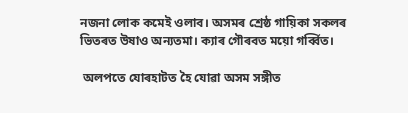নজনা লোক কমেই ওলাব। অসমৰ শ্ৰেষ্ঠ গায়িকা সকলৰ ভিতৰত উষাও অন্যতমা। ক্যাৰ গৌৰবত ময়ো গৰ্ব্বিত।

 অলপতে যোৰহাটত হৈ যোৱা অসম সঙ্গীত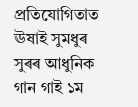প্ৰতিযোগিতাত ঊষাই সুমধুৰ সুৰৰ আধুনিক গান গাই ১ম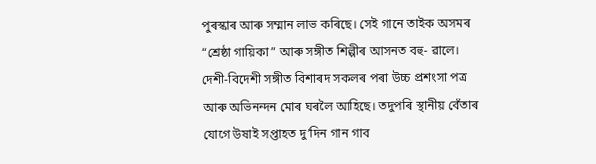পুৰস্কাৰ আৰু সম্মান লাভ কৰিছে। সেই গানে তাইক অসমৰ “শ্ৰেষ্ঠা গায়িকা” আৰু সঙ্গীত শিল্পীৰ আসনত বহু- ৱালে। দেশী-বিদেশী সঙ্গীত বিশাৰদ সকলৰ পৰা উচ্চ প্ৰশংসা পত্ৰ আৰু অভিনন্দন মোৰ ঘৰলৈ আহিছে। তদুপৰি স্থানীয় বেঁতাৰ যোগে উষাই সপ্তাহত দু’দিন গান গাব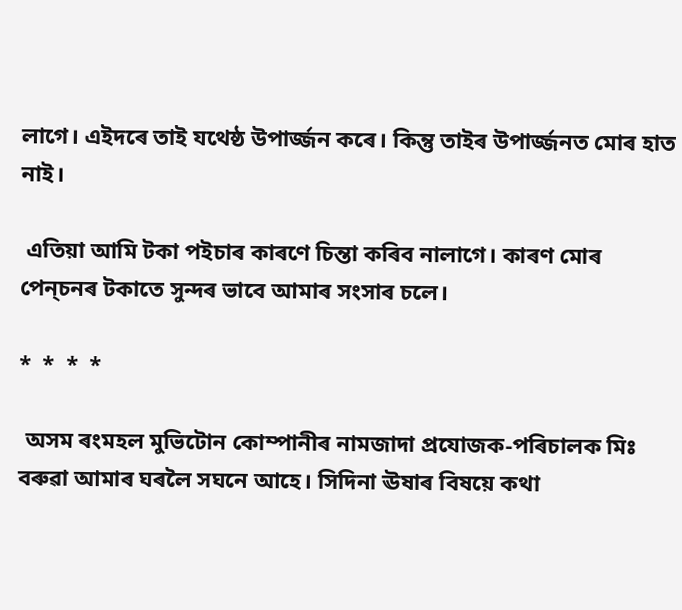লাগে। এইদৰে তাই যথেষ্ঠ উপাৰ্জ্জন কৰে। কিন্তু তাইৰ উপাৰ্জ্জনত মোৰ হাত নাই।

 এতিয়া আমি টকা পইচাৰ কাৰণে চিন্তা কৰিব নালাগে। কাৰণ মোৰ পেন্‌চনৰ টকাতে সুন্দৰ ভাবে আমাৰ সংসাৰ চলে।

*  *  *  *

 অসম ৰংমহল মুভিটোন কোম্পানীৰ নামজাদা প্ৰযোজক-পৰিচালক মিঃ বৰুৱা আমাৰ ঘৰলৈ সঘনে আহে। সিদিনা ঊষাৰ বিষয়ে কথা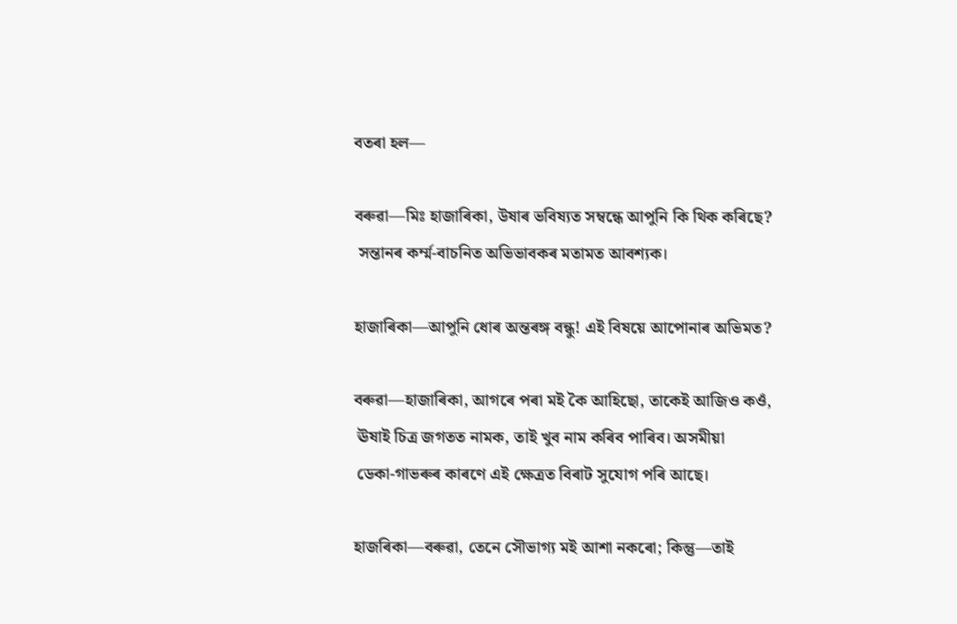বতৰা হল—

বৰুৱা—মিঃ হাজাৰিকা, উষাৰ ভবিষ্যত সম্বন্ধে আপুনি কি থিক কৰিছে?
 সন্তানৰ কৰ্ম্ম-বাচনিত অভিভাবকৰ মতামত আবশ্যক।

হাজাৰিকা—আপুনি ধোৰ অন্তৰঙ্গ বন্ধু! এই বিষয়ে আপোনাৰ অভিমত?

বৰুৱা—হাজাৰিকা, আগৰে পৰা মই কৈ আহিছো, তাকেই আজিও কওঁ,
 ঊষাই চিত্ৰ জগতত নামক, তাই খুব নাম কৰিব পাৰিব। অসমীয়া
 ডেকা-গাভৰুৰ কাৰণে এই ক্ষেত্ৰত বিৰাট সুযোগ পৰি আছে।

হাজৰিকা—বৰুৱা, তেনে সৌভাগ্য মই আশা নকৰো; কিন্তু—তাই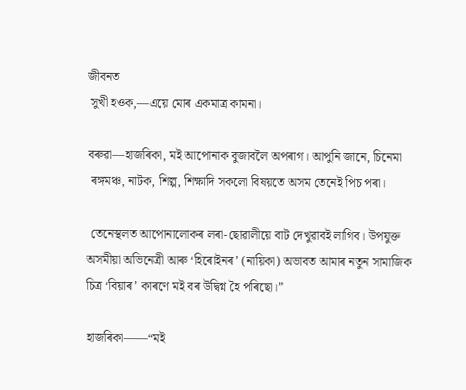জীবনত
 সুখী হওক,—এয়ে মোৰ একমাত্ৰ কামনা।

বৰুৱা—হাজৰিকা, মই আপোনাক বুজাবলৈ অপৰাগ। আপুনি জানে, চিনেমা
 ৰঙ্গমঞ্চ, নাটক, শিল্প, শিক্ষাদি সকলো বিষয়তে অসম তেনেই পিচ পৰা।

 তেনেস্থলত আপোনালোকৰ লৰা-ছোৱালীয়ে বাট দেখুৱাবই লাগিব। উপযুক্ত অসমীয়া অভিনেত্ৰী আৰু ‘হিৰোইনৰ’ (নায়িকা) অভাবত আমাৰ নতুন সামাজিক চিত্ৰ ‘বিয়াৰ’ কাৰণে মই বৰ উদ্বিগ্ন হৈ পৰিছো।”

হাজৰিকা——“মই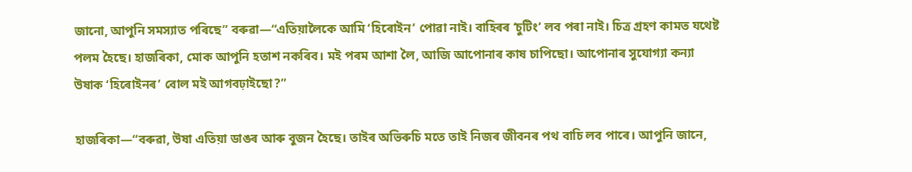জানো, আপুনি সমস্যাত পৰিছে” বৰুৱা—“এতিয়ালৈকে আমি ‘হিৰোইন’ পোৱা নাই। বাহিৰৰ ‘চুটিং’ লব পৰা নাই। চিত্ৰ গ্ৰহণ কামত যথেষ্ট পলম হৈছে। হাজৰিকা, মোক আপুনি হতাশ নকৰিব। মই পৰম আশা লৈ, আজি আপোনাৰ কাষ চাপিছো। আপোনাৰ সুযোগ্যা কন্যা উষাক ‘হিৰোইনৰ’ বোল মই আগবঢ়াইছো?”

হাজৰিকা—“বৰুৱা, উষা এতিয়া ডাঙৰ আৰু বুজন হৈছে। তাইৰ অভিৰুচি মতে তাই নিজৰ জীবনৰ পথ বাচি লব পাৰে। আপুনি জানে,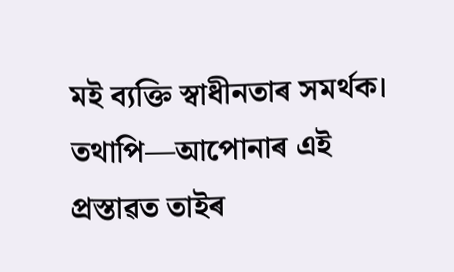মই ব্যক্তি স্বাধীনতাৰ সমৰ্থক। তথাপি—আপোনাৰ এই প্ৰস্তাৱত তাইৰ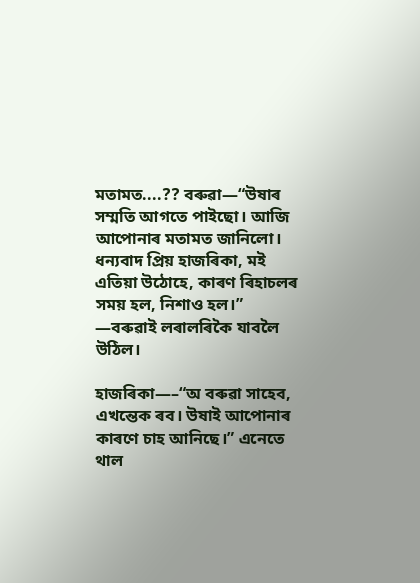মতামত....?? বৰুৱা—“উষাৰ সম্মতি আগতে পাইছো। আজি আপোনাৰ মতামত জানিলো। ধন্যবাদ প্ৰিয় হাজৰিকা, মই এতিয়া উঠোহে, কাৰণ ৰিহাচলৰ সময় হল, নিশাও হল।” —বৰুৱাই লৰালৰিকৈ যাবলৈ উঠিল।

হাজৰিকা—–“অ বৰুৱা সাহেব, এখন্তেক ৰব। উষাই আপোনাৰ কাৰণে চাহ আনিছে।” এনেতে থাল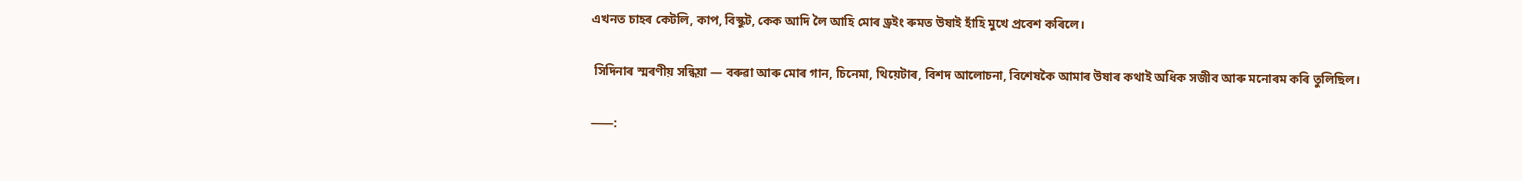এখনত চাহৰ কেটলি, কাপ, বিস্কুট, কেক আদি লৈ আহি মোৰ ড্ৰইং ৰুমত উষাই হাঁহি মুখে প্ৰবেশ কৰিলে।

 সিদিনাৰ স্মৰণীয় সন্ধিয়া — বৰুৱা আৰু মোৰ গান, চিনেমা, থিয়েটাৰ, বিশদ আলোচনা, বিশেষকৈ আমাৰ উষাৰ কথাই অধিক সজীব আৰু মনোৰম কৰি তুলিছিল।

⸺: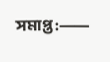সমাপ্ত :⸺